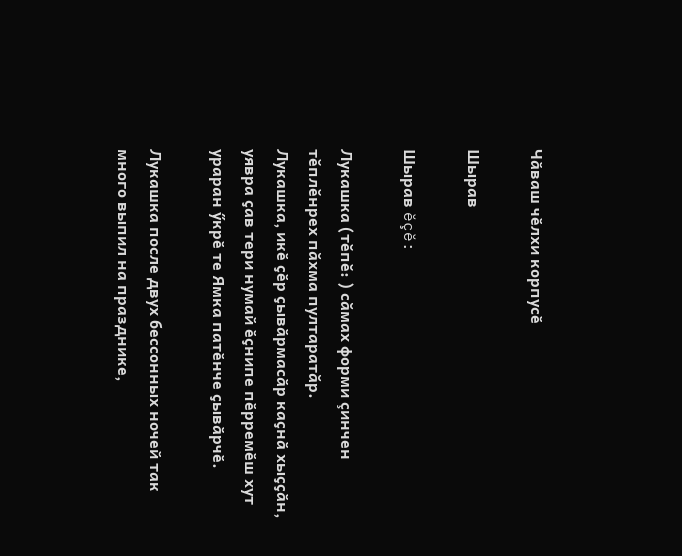Чӑваш чӗлхи корпусӗ

Шырав

Шырав ĕçĕ:

Лукашка (тĕпĕ: ) сăмах форми çинчен тĕплĕнрех пăхма пултаратăр.
Лукашка, икӗ ҫӗр ҫывӑрмасӑр каҫнӑ хыҫҫӑн, уявра ҫав тери нумай ӗҫнипе пӗрремӗш хут ураран ӳкрӗ те Ямка патӗнче ҫывӑрчӗ.

Лукашка после двух бессонных ночей так много выпил на празднике,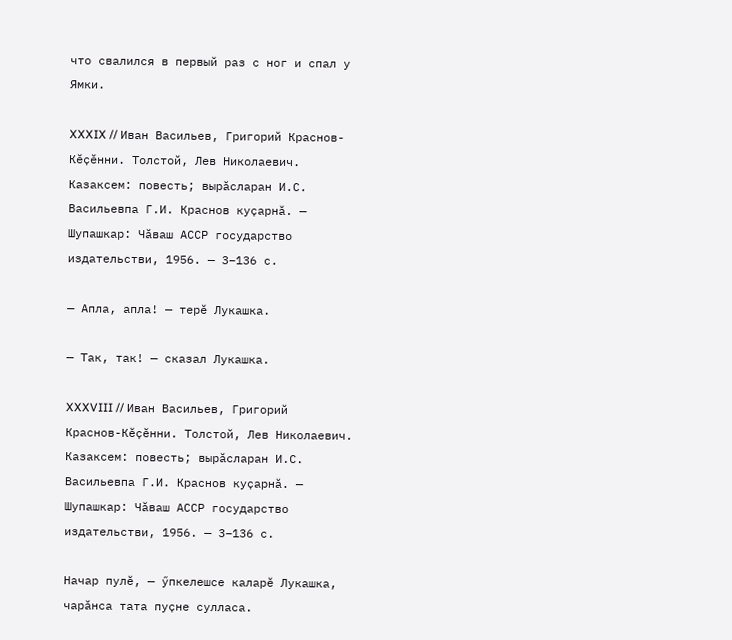что свалился в первый раз с ног и спал у Ямки.

XXXIX // Иван Васильев, Григорий Краснов-Кӗҫӗнни. Толстой, Лев Николаевич. Казаксем: повесть; вырӑсларан И.С. Васильевпа Г.И. Краснов куҫарнӑ. — Шупашкар: Чӑваш АССР государство издательстви, 1956. — 3–136 с.

— Апла, апла! — терӗ Лукашка.

— Так, так! — сказал Лукашка.

XXXVIII // Иван Васильев, Григорий Краснов-Кӗҫӗнни. Толстой, Лев Николаевич. Казаксем: повесть; вырӑсларан И.С. Васильевпа Г.И. Краснов куҫарнӑ. — Шупашкар: Чӑваш АССР государство издательстви, 1956. — 3–136 с.

Начар пулӗ, — ӳпкелешсе каларӗ Лукашка, чарӑнса тата пуҫне сулласа.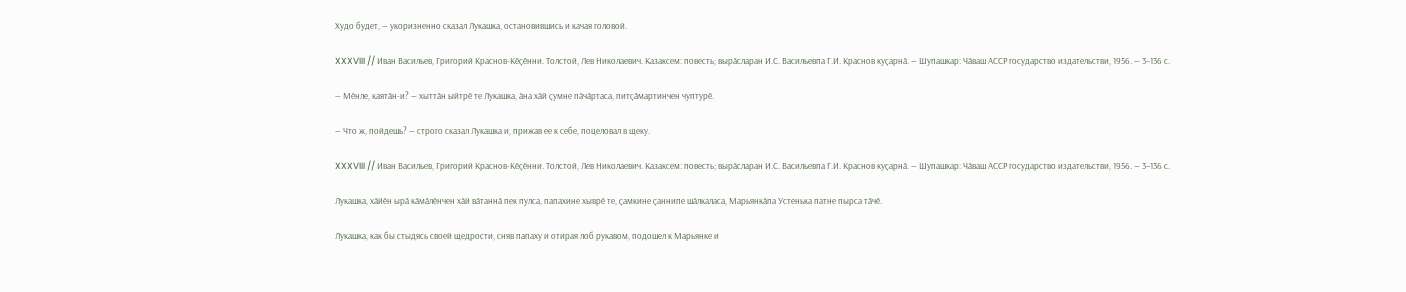Худо будет, — укоризненно сказал Лукашка, остановившись и качая головой.

XXXVIII // Иван Васильев, Григорий Краснов-Кӗҫӗнни. Толстой, Лев Николаевич. Казаксем: повесть; вырӑсларан И.С. Васильевпа Г.И. Краснов куҫарнӑ. — Шупашкар: Чӑваш АССР государство издательстви, 1956. — 3–136 с.

— Мӗнле, каятӑн-и? — хыттӑн ыйтрӗ те Лукашка, ӑна хӑй ҫумне пӑчӑртаса, питҫӑмартинчен чуптурӗ.

— Что ж, пойдешь? — строго сказал Лукашка и, прижав ее к себе, поцеловал в щеку.

XXXVIII // Иван Васильев, Григорий Краснов-Кӗҫӗнни. Толстой, Лев Николаевич. Казаксем: повесть; вырӑсларан И.С. Васильевпа Г.И. Краснов куҫарнӑ. — Шупашкар: Чӑваш АССР государство издательстви, 1956. — 3–136 с.

Лукашка, хӑйӗн ырӑ кӑмӑлӗнчен хӑй вӑтаннӑ пек пулса, папахине хыврӗ те, ҫамкине ҫаннипе шӑлкаласа, Марьянкӑпа Устенька патне пырса тӑчӗ.

Лукашка, как бы стыдясь своей щедрости, сняв папаху и отирая лоб рукавом, подошел к Марьянке и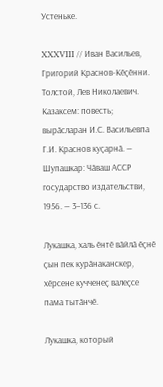Устеньке.

XXXVIII // Иван Васильев, Григорий Краснов-Кӗҫӗнни. Толстой, Лев Николаевич. Казаксем: повесть; вырӑсларан И.С. Васильевпа Г.И. Краснов куҫарнӑ. — Шупашкар: Чӑваш АССР государство издательстви, 1956. — 3–136 с.

Лукашка, халь ӗнтӗ вӑйлӑ ӗҫнӗ ҫын пек курӑнаканскер, хӗрсене кучченеҫ валеҫсе пама тытӑнчӗ.

Лукашка, который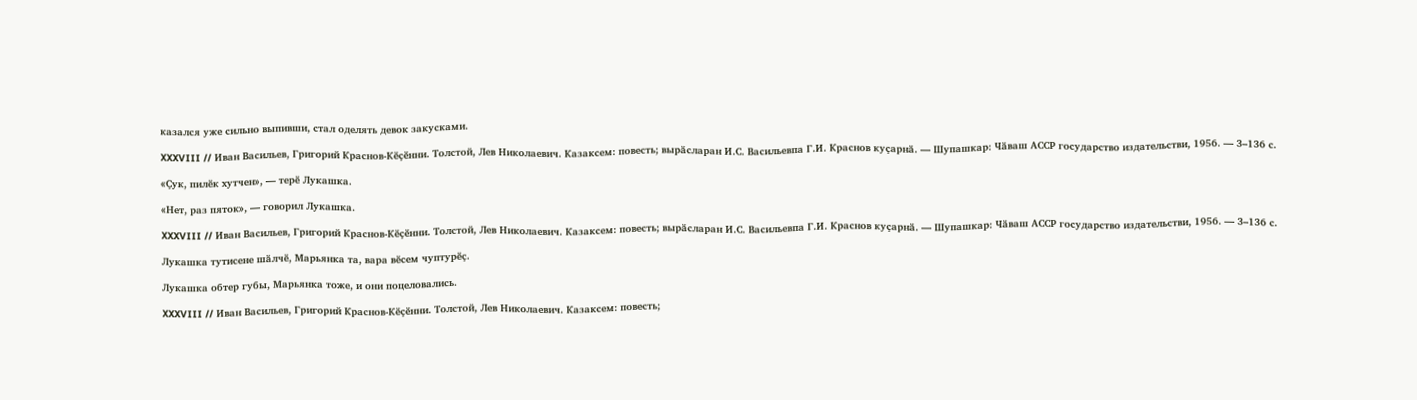казался уже сильно выпивши, стал оделять девок закусками.

XXXVIII // Иван Васильев, Григорий Краснов-Кӗҫӗнни. Толстой, Лев Николаевич. Казаксем: повесть; вырӑсларан И.С. Васильевпа Г.И. Краснов куҫарнӑ. — Шупашкар: Чӑваш АССР государство издательстви, 1956. — 3–136 с.

«Ҫук, пилӗк хутчен», — терӗ Лукашка.

«Нет, раз пяток», — говорил Лукашка.

XXXVIII // Иван Васильев, Григорий Краснов-Кӗҫӗнни. Толстой, Лев Николаевич. Казаксем: повесть; вырӑсларан И.С. Васильевпа Г.И. Краснов куҫарнӑ. — Шупашкар: Чӑваш АССР государство издательстви, 1956. — 3–136 с.

Лукашка тутисене шӑлчӗ, Марьянка та, вара вӗсем чуптурӗҫ.

Лукашка обтер губы, Марьянка тоже, и они поцеловались.

XXXVIII // Иван Васильев, Григорий Краснов-Кӗҫӗнни. Толстой, Лев Николаевич. Казаксем: повесть;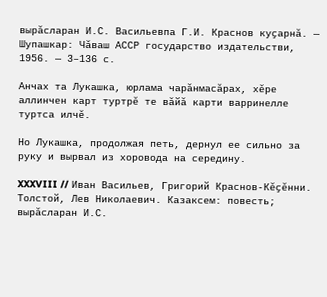вырӑсларан И.С. Васильевпа Г.И. Краснов куҫарнӑ. — Шупашкар: Чӑваш АССР государство издательстви, 1956. — 3–136 с.

Анчах та Лукашка, юрлама чарӑнмасӑрах, хӗре аллинчен карт туртрӗ те вӑйӑ карти варринелле туртса илчӗ.

Но Лукашка, продолжая петь, дернул ее сильно за руку и вырвал из хоровода на середину.

XXXVIII // Иван Васильев, Григорий Краснов-Кӗҫӗнни. Толстой, Лев Николаевич. Казаксем: повесть; вырӑсларан И.С.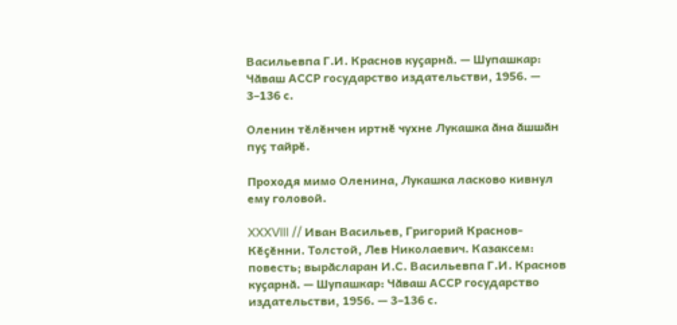Васильевпа Г.И. Краснов куҫарнӑ. — Шупашкар: Чӑваш АССР государство издательстви, 1956. — 3–136 с.

Оленин тӗлӗнчен иртнӗ чухне Лукашка ӑна ӑшшӑн пуҫ тайрӗ.

Проходя мимо Оленина, Лукашка ласково кивнул ему головой.

XXXVIII // Иван Васильев, Григорий Краснов-Кӗҫӗнни. Толстой, Лев Николаевич. Казаксем: повесть; вырӑсларан И.С. Васильевпа Г.И. Краснов куҫарнӑ. — Шупашкар: Чӑваш АССР государство издательстви, 1956. — 3–136 с.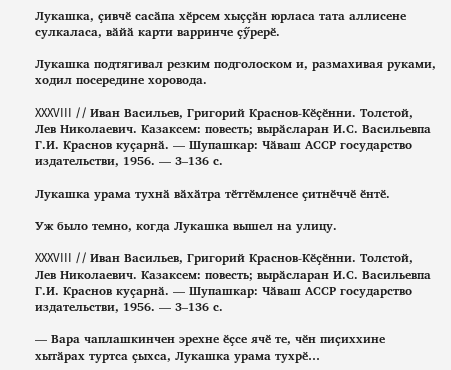Лукашка, ҫивчӗ сасӑпа хӗрсем хыҫҫӑн юрласа тата аллисене сулкаласа, вӑйӑ карти варринче ҫӳрерӗ.

Лукашка подтягивал резким подголоском и, размахивая руками, ходил посередине хоровода.

XXXVIII // Иван Васильев, Григорий Краснов-Кӗҫӗнни. Толстой, Лев Николаевич. Казаксем: повесть; вырӑсларан И.С. Васильевпа Г.И. Краснов куҫарнӑ. — Шупашкар: Чӑваш АССР государство издательстви, 1956. — 3–136 с.

Лукашка урама тухнӑ вӑхӑтра тӗттӗмленсе ҫитнӗччӗ ӗнтӗ.

Уж было темно, когда Лукашка вышел на улицу.

XXXVIII // Иван Васильев, Григорий Краснов-Кӗҫӗнни. Толстой, Лев Николаевич. Казаксем: повесть; вырӑсларан И.С. Васильевпа Г.И. Краснов куҫарнӑ. — Шупашкар: Чӑваш АССР государство издательстви, 1956. — 3–136 с.

— Вара чаплашкинчен эрехне ӗҫсе ячӗ те, чӗн пиҫиххине хытӑрах туртса ҫыхса, Лукашка урама тухрӗ…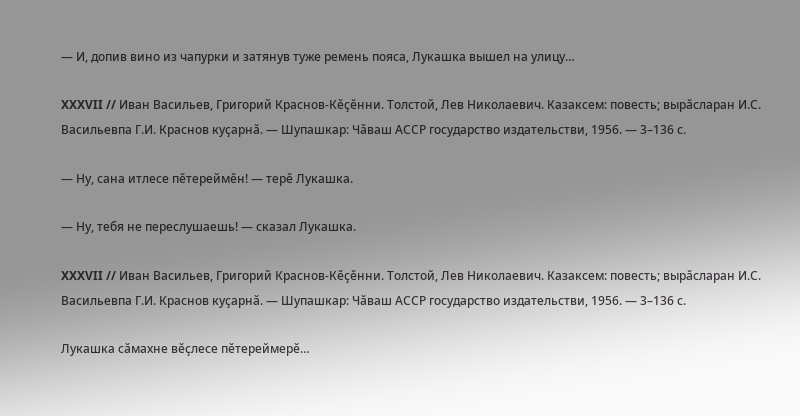— И, допив вино из чапурки и затянув туже ремень пояса, Лукашка вышел на улицу…

XXXVII // Иван Васильев, Григорий Краснов-Кӗҫӗнни. Толстой, Лев Николаевич. Казаксем: повесть; вырӑсларан И.С. Васильевпа Г.И. Краснов куҫарнӑ. — Шупашкар: Чӑваш АССР государство издательстви, 1956. — 3–136 с.

— Ну, сана итлесе пӗтереймӗн! — терӗ Лукашка.

— Ну, тебя не переслушаешь! — сказал Лукашка.

XXXVII // Иван Васильев, Григорий Краснов-Кӗҫӗнни. Толстой, Лев Николаевич. Казаксем: повесть; вырӑсларан И.С. Васильевпа Г.И. Краснов куҫарнӑ. — Шупашкар: Чӑваш АССР государство издательстви, 1956. — 3–136 с.

Лукашка сӑмахне вӗҫлесе пӗтереймерӗ…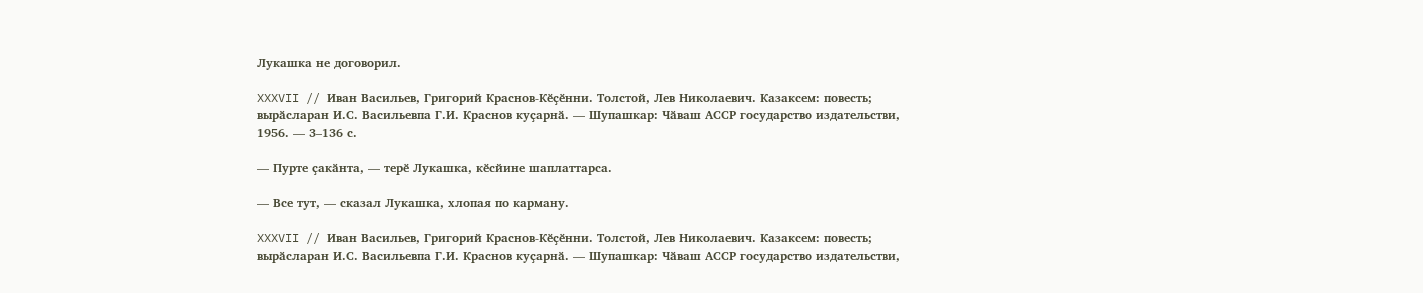Лукашка не договорил.

XXXVII // Иван Васильев, Григорий Краснов-Кӗҫӗнни. Толстой, Лев Николаевич. Казаксем: повесть; вырӑсларан И.С. Васильевпа Г.И. Краснов куҫарнӑ. — Шупашкар: Чӑваш АССР государство издательстви, 1956. — 3–136 с.

— Пурте ҫакӑнта, — терӗ Лукашка, кӗсйине шаплаттарса.

— Все тут, — сказал Лукашка, хлопая по карману.

XXXVII // Иван Васильев, Григорий Краснов-Кӗҫӗнни. Толстой, Лев Николаевич. Казаксем: повесть; вырӑсларан И.С. Васильевпа Г.И. Краснов куҫарнӑ. — Шупашкар: Чӑваш АССР государство издательстви,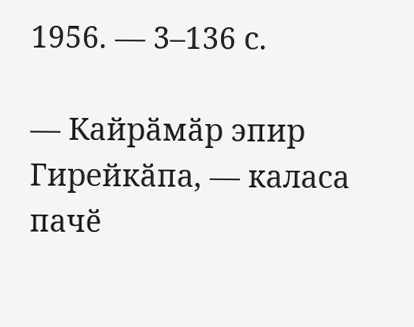1956. — 3–136 с.

— Кайрӑмӑр эпир Гирейкӑпа, — каласа пачӗ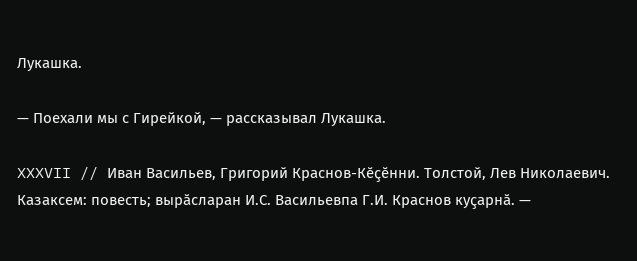Лукашка.

— Поехали мы с Гирейкой, — рассказывал Лукашка.

XXXVII // Иван Васильев, Григорий Краснов-Кӗҫӗнни. Толстой, Лев Николаевич. Казаксем: повесть; вырӑсларан И.С. Васильевпа Г.И. Краснов куҫарнӑ. —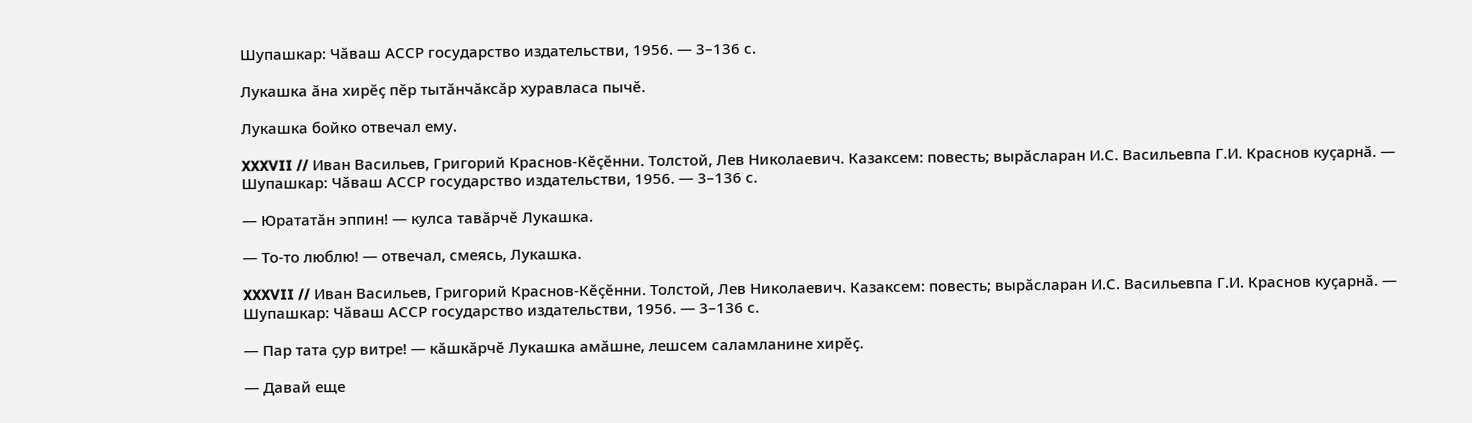Шупашкар: Чӑваш АССР государство издательстви, 1956. — 3–136 с.

Лукашка ӑна хирӗҫ пӗр тытӑнчӑксӑр хуравласа пычӗ.

Лукашка бойко отвечал ему.

XXXVII // Иван Васильев, Григорий Краснов-Кӗҫӗнни. Толстой, Лев Николаевич. Казаксем: повесть; вырӑсларан И.С. Васильевпа Г.И. Краснов куҫарнӑ. — Шупашкар: Чӑваш АССР государство издательстви, 1956. — 3–136 с.

— Юрататӑн эппин! — кулса тавӑрчӗ Лукашка.

— То-то люблю! — отвечал, смеясь, Лукашка.

XXXVII // Иван Васильев, Григорий Краснов-Кӗҫӗнни. Толстой, Лев Николаевич. Казаксем: повесть; вырӑсларан И.С. Васильевпа Г.И. Краснов куҫарнӑ. — Шупашкар: Чӑваш АССР государство издательстви, 1956. — 3–136 с.

— Пар тата ҫур витре! — кӑшкӑрчӗ Лукашка амӑшне, лешсем саламланине хирӗҫ.

— Давай еще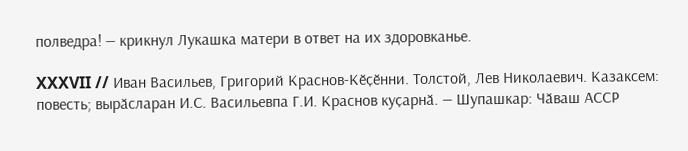полведра! — крикнул Лукашка матери в ответ на их здоровканье.

XXXVII // Иван Васильев, Григорий Краснов-Кӗҫӗнни. Толстой, Лев Николаевич. Казаксем: повесть; вырӑсларан И.С. Васильевпа Г.И. Краснов куҫарнӑ. — Шупашкар: Чӑваш АССР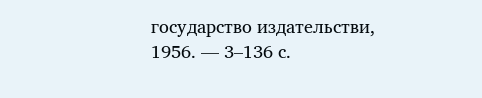государство издательстви, 1956. — 3–136 с.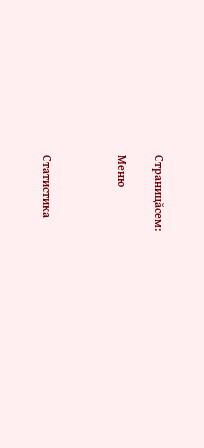Страницăсем:

Меню



Статистика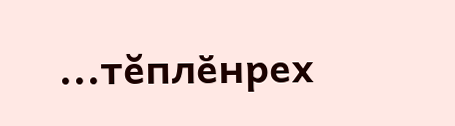...тĕплӗнрех